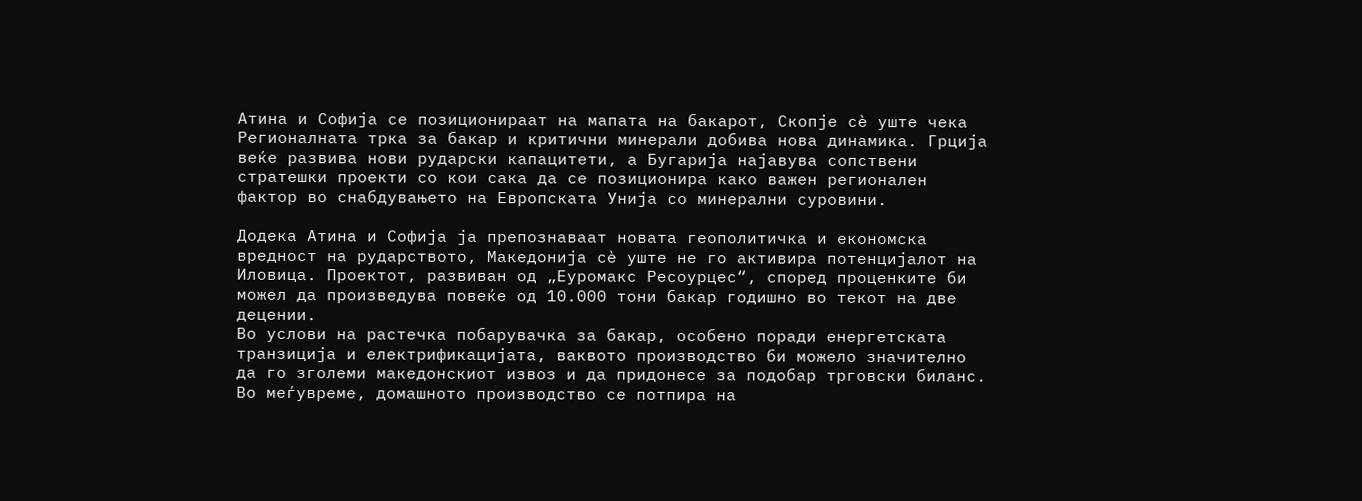Атина и Софија се позиционираат на мапата на бакарот, Скопје сè уште чека
Регионалната трка за бакар и критични минерали добива нова динамика. Грција веќе развива нови рударски капацитети, а Бугарија најавува сопствени стратешки проекти со кои сака да се позиционира како важен регионален фактор во снабдувањето на Европската Унија со минерални суровини.

Додека Атина и Софија ја препознаваат новата геополитичка и економска вредност на рударството, Македонија сè уште не го активира потенцијалот на Иловица. Проектот, развиван од „Еуромакс Ресоурцес“, според проценките би можел да произведува повеќе од 10.000 тони бакар годишно во текот на две децении.
Во услови на растечка побарувачка за бакар, особено поради енергетската транзиција и електрификацијата, ваквото производство би можело значително да го зголеми македонскиот извоз и да придонесе за подобар трговски биланс.
Во меѓувреме, домашното производство се потпира на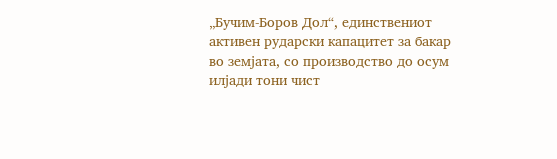„Бучим-Боров Дол“, единствениот активен рударски капацитет за бакар во земјата, со производство до осум илјади тони чист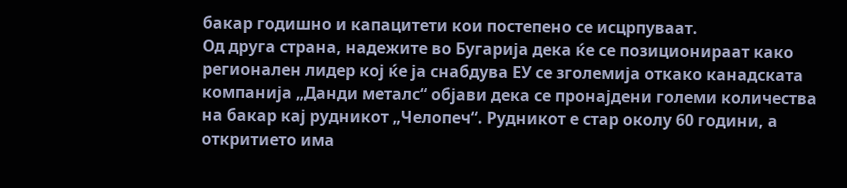бакар годишно и капацитети кои постепено се исцрпуваат.
Од друга страна, надежите во Бугарија дека ќе се позиционираат како регионален лидер кој ќе ја снабдува ЕУ се зголемија откако канадската компанија „Данди металс“ објави дека се пронајдени големи количества на бакар кај рудникот „Челопеч“. Рудникот е стар околу 60 години, а откритието има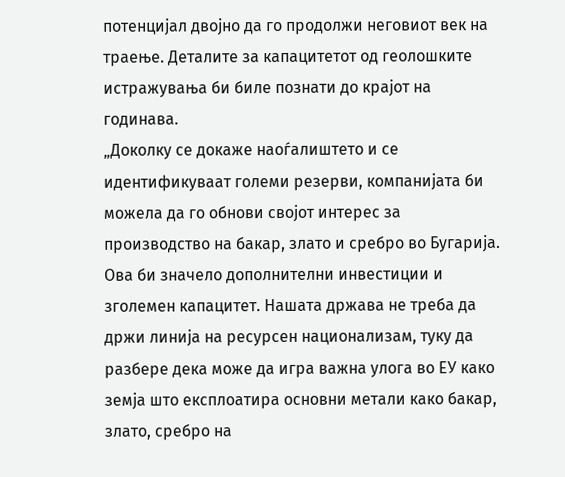потенцијал двојно да го продолжи неговиот век на траење. Деталите за капацитетот од геолошките истражувања би биле познати до крајот на годинава.
„Доколку се докаже наоѓалиштето и се идентификуваат големи резерви, компанијата би можела да го обнови својот интерес за производство на бакар, злато и сребро во Бугарија. Ова би значело дополнителни инвестиции и зголемен капацитет. Нашата држава не треба да држи линија на ресурсен национализам, туку да разбере дека може да игра важна улога во ЕУ како земја што експлоатира основни метали како бакар, злато, сребро на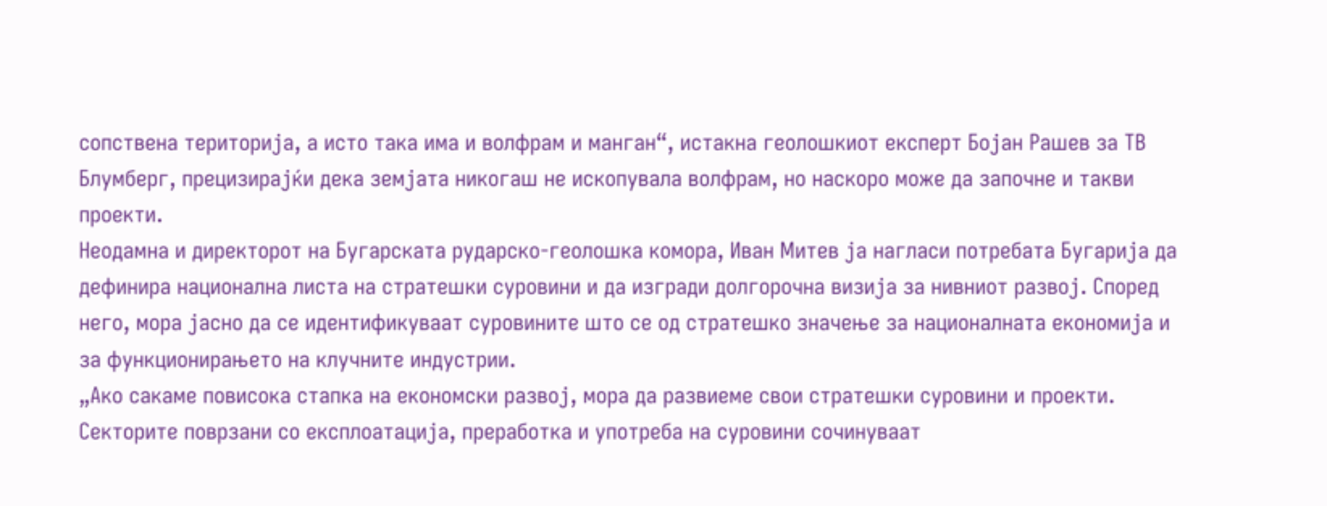сопствена територија, а исто така има и волфрам и манган“, истакна геолошкиот експерт Бојан Рашев за ТВ Блумберг, прецизирајќи дека земјата никогаш не ископувала волфрам, но наскоро може да започне и такви проекти.
Неодамна и директорот на Бугарската рударско-геолошка комора, Иван Митев ја нагласи потребата Бугарија да дефинира национална листа на стратешки суровини и да изгради долгорочна визија за нивниот развој. Според него, мора јасно да се идентификуваат суровините што се од стратешко значење за националната економија и за функционирањето на клучните индустрии.
„Ако сакаме повисока стапка на економски развој, мора да развиеме свои стратешки суровини и проекти. Секторите поврзани со експлоатација, преработка и употреба на суровини сочинуваат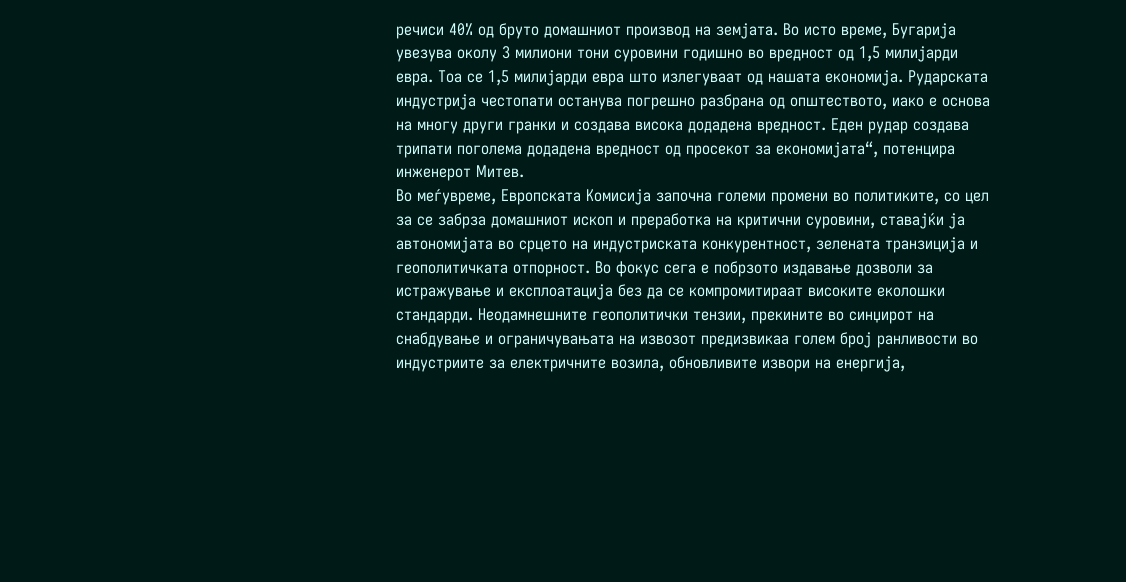речиси 40% од бруто домашниот производ на земјата. Во исто време, Бугарија увезува околу 3 милиони тони суровини годишно во вредност од 1,5 милијарди евра. Тоа се 1,5 милијарди евра што излегуваат од нашата економија. Рударската индустрија честопати останува погрешно разбрана од општеството, иако е основа на многу други гранки и создава висока додадена вредност. Еден рудар создава трипати поголема додадена вредност од просекот за економијата“, потенцира инженерот Митев.
Во меѓувреме, Европската Комисија започна големи промени во политиките, со цел за се забрза домашниот ископ и преработка на критични суровини, ставајќи ја автономијата во срцето на индустриската конкурентност, зелената транзиција и геополитичката отпорност. Во фокус сега е побрзото издавање дозволи за истражување и експлоатација без да се компромитираат високите еколошки стандарди. Неодамнешните геополитички тензии, прекините во синџирот на снабдување и ограничувањата на извозот предизвикаа голем број ранливости во индустриите за електричните возила, обновливите извори на енергија,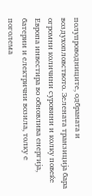полупроводниците, одбраната и воздухопловството. Зелената транзиција бара огромни количини суровини и колку повеќе Европа инвестира во обновлива енергија, батерии и електрични возила, толку е поголема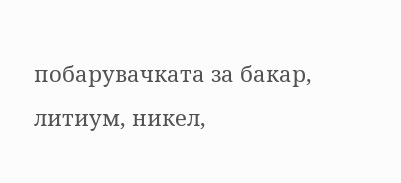побарувачката за бакар, литиум, никел,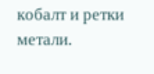кобалт и ретки метали.